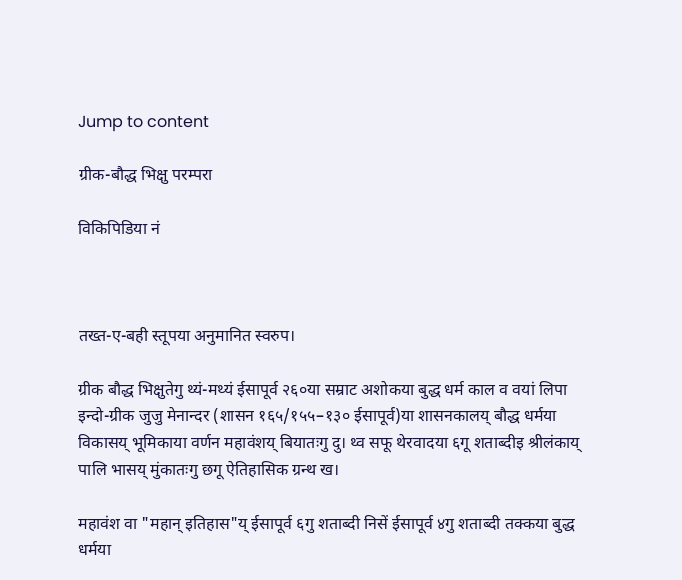Jump to content

ग्रीक-बौद्ध भिक्षु परम्परा

विकिपिडिया नं



तख्त-ए-बही स्तूपया अनुमानित स्वरुप।

ग्रीक बौद्ध भिक्षुतेगु थ्यं-मथ्यं ईसापूर्व २६०या सम्राट अशोकया बुद्ध धर्म काल व वयां लिपा इन्दो-ग्रीक जुजु मेनान्दर (शासन १६५/१५५–१३० ईसापूर्व)या शासनकालय् बौद्ध धर्मया विकासय् भूमिकाया वर्णन महावंशय् बियातःगु दु। थ्व सफू थेरवादया ६गू शताब्दीइ श्रीलंकाय् पालि भासय् मुंकातःगु छगू ऐतिहासिक ग्रन्थ ख।

महावंश वा "महान् इतिहास"य् ईसापूर्व ६गु शताब्दी निसें ईसापूर्व ४गु शताब्दी तक्कया बुद्ध धर्मया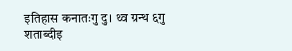इतिहास कनातःगु दु। थ्व ग्रन्थ ६गु शताब्दीइ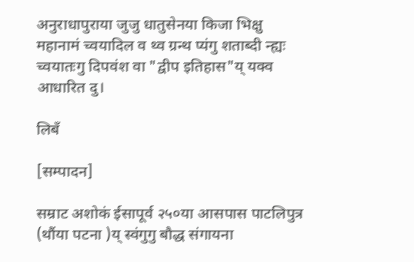अनुराधापुराया जुजु धातुसेनया किजा भिक्षु महानामं च्वयादिल व थ्व ग्रन्थ प्यंगु शताब्दी न्ह्यः च्वयातःगु दिपवंश वा "द्वीप इतिहास"य् यक्व आधारित दु।

लिबँ

[सम्पादन]

सम्राट अशोकं ईसापूर्व २५०या आसपास पाटलिपुत्र (थौंया पटना )य् स्वंगुगु बौद्ध संगायना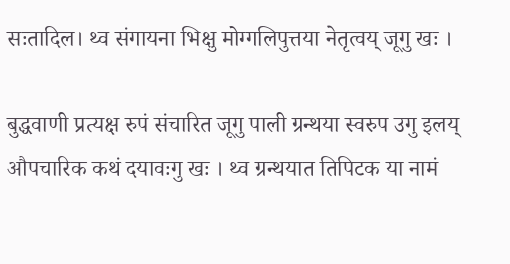सःतादिल। थ्व संगायना भिक्षु मोग्गलिपुत्तया नेतृत्वय् जूगु खः ।

बुद्धवाणी प्रत्यक्ष रुपं संचारित जूगु पाली ग्रन्थया स्वरुप उगु इलय् औपचारिक कथं दयावःगु खः । थ्व ग्रन्थयात तिपिटक या नामं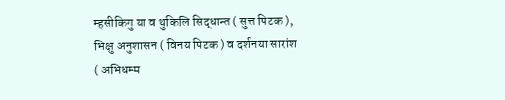म्हसीकिगु या व थुकिलि सिद्धान्त ( सुत्त पिटक ), भिक्षु अनुशासन ( विनय पिटक ) व दर्शनया सारांश ( अभिधम्म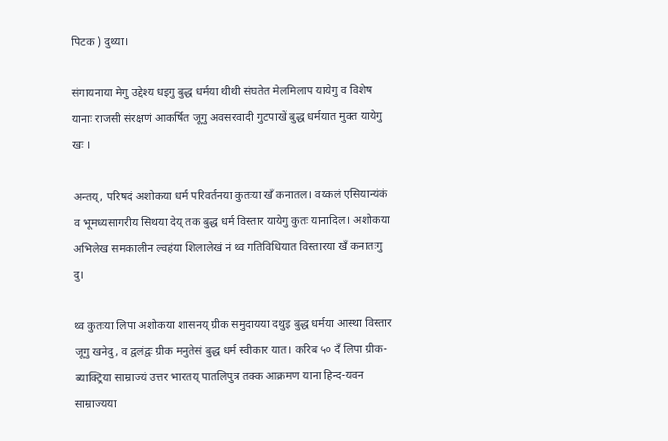पिटक ) दुथ्या।

संगायनाया मेगु उद्देश्य धइगु बुद्ध धर्मया थीथी संघतेत मेलमिलाप यायेगु व विशेष यानाः राजसी संरक्षणं आकर्षित जूगु अवसरवादी गुटपाखें बुद्ध धर्मयात मुक्त यायेगु खः ।

अन्तय्, परिषदं अशोकया धर्म परिवर्तनया कुतःया खँ कनातल। वय्कलं एसियान्यंकं व भूमध्यसागरीय सिथया देय् तक बुद्ध धर्म विस्तार यायेगु कुतः यानादिल। अशोकया अभिलेख समकालीन ल्वहंया शिलालेखं नं थ्व गतिविधियात विस्तारया खँ कनातःगु दु।

थ्व कुतःया लिपा अशोकया शासनय् ग्रीक समुदायया दथुइ बुद्ध धर्मया आस्था विस्तार जूगु खनेदु, व द्वलंद्वः ग्रीक मनुतेसं बुद्ध धर्म स्वीकार यात। करिब ५० दँ लिपा ग्रीक-ब्याक्ट्रिया साम्राज्यं उत्तर भारतय् पातलिपुत्र तक्क आक्रमण याना हिन्द-यवन साम्राज्यया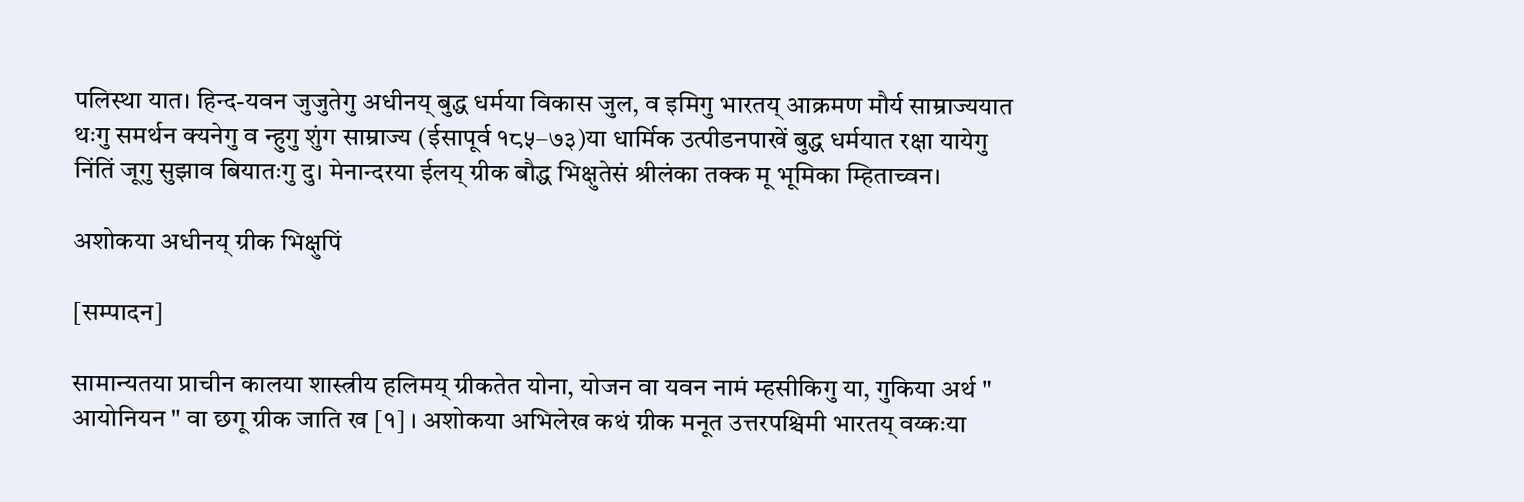पलिस्था यात। हिन्द-यवन जुजुतेगु अधीनय् बुद्ध धर्मया विकास जुल, व इमिगु भारतय् आक्रमण मौर्य साम्राज्ययात थःगु समर्थन क्यनेगु व न्हुगु शुंग साम्राज्य (ईसापूर्व १८५–७३)या धार्मिक उत्पीडनपाखें बुद्ध धर्मयात रक्षा यायेगु निंतिं जूगु सुझाव बियातःगु दु। मेनान्दरया ईलय् ग्रीक बौद्ध भिक्षुतेसं श्रीलंका तक्क मू भूमिका म्हिताच्वन।

अशोकया अधीनय् ग्रीक भिक्षुपिं

[सम्पादन]

सामान्यतया प्राचीन कालया शास्त्रीय हलिमय् ग्रीकतेत योना, योजन वा यवन नामं म्हसीकिगु या, गुकिया अर्थ " आयोनियन " वा छगू ग्रीक जाति ख [१] । अशोकया अभिलेख कथं ग्रीक मनूत उत्तरपश्चिमी भारतय् वय्कःया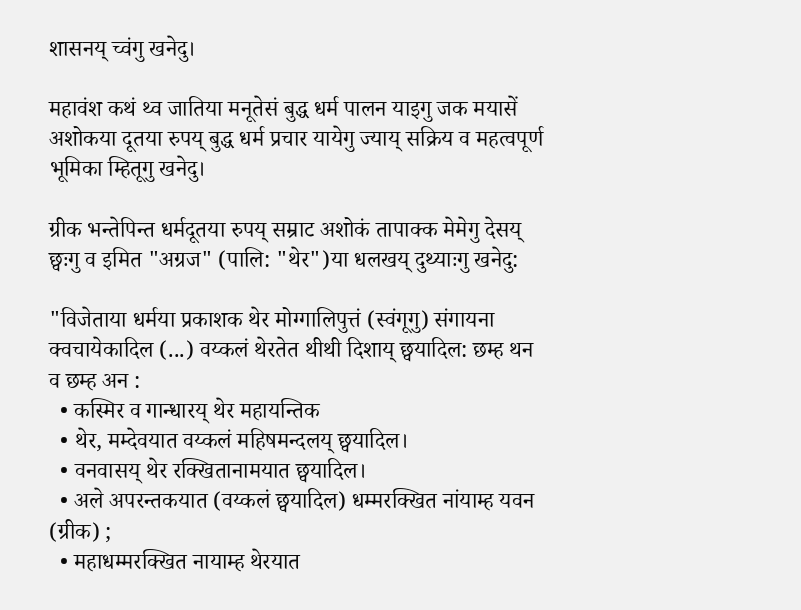शासनय् च्वंगु खनेदु।

महावंश कथं थ्व जातिया मनूतेसं बुद्ध धर्म पालन याइगु जक मयासें अशोकया दूतया रुपय् बुद्ध धर्म प्रचार यायेगु ज्याय् सक्रिय व महत्वपूर्ण भूमिका म्हितूगु खनेदु।

ग्रीक भन्तेपिन्त धर्मदूतया रुपय् सम्राट अशोकं तापाक्क मेमेगु देसय् छ्वःगु व इमित "अग्रज" (पालि: "थेर")या धलखय् दुथ्याःगु खनेदु:

"विजेताया धर्मया प्रकाशक थेर मोग्गालिपुत्तं (स्वंगूगु) संगायना क्वचायेकादिल (...) वय्कलं थेरतेत थीथी दिशाय् छ्वयादिल: छम्ह थन व छम्ह अन :
  • कस्मिर व गान्धारय् थेर महायन्तिक
  • थेर, मम्देवयात वय्कलं महिषमन्दलय् छ्वयादिल।
  • वनवासय् थेर रक्खितानामयात छ्वयादिल।
  • अले अपरन्तकयात (वय्कलं छ्वयादिल) धम्मरक्खित नांयाम्ह यवन (ग्रीक) ;
  • महाधम्मरक्खित नायाम्ह थेरयात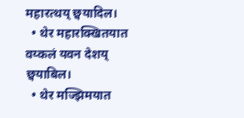महारत्थय् छ्वयादिल।
  • थेर महारक्खितयात वय्कलं यवन देशय् छ्वयाबिल।
  • थेर मज्झिमयात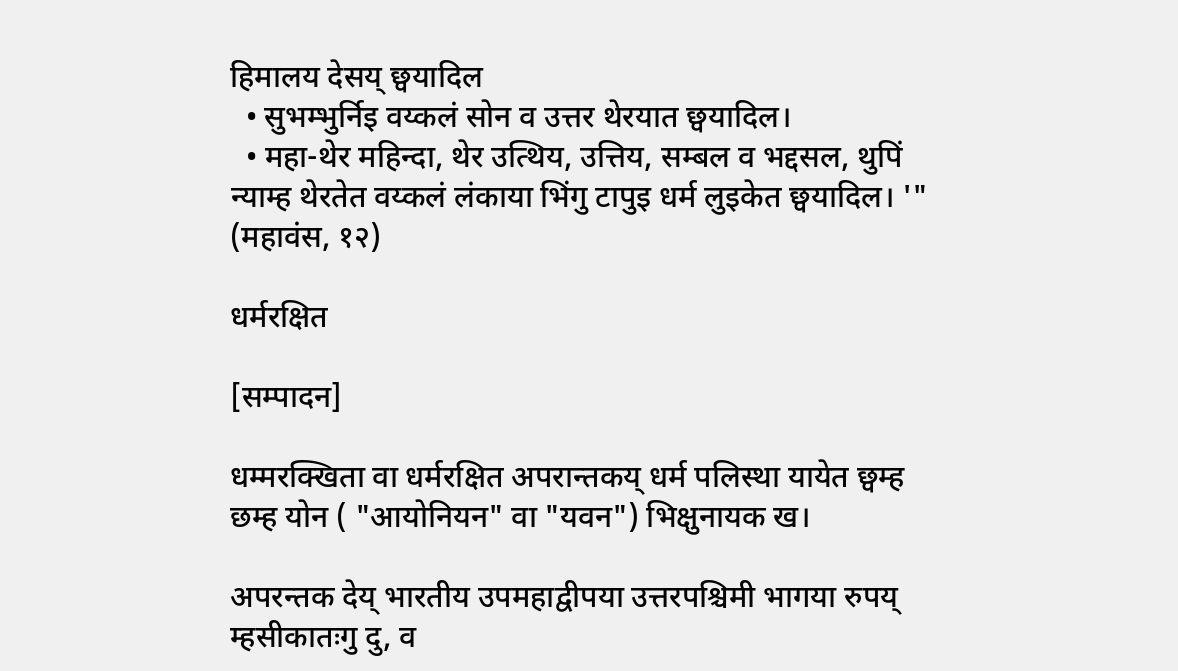हिमालय देसय् छ्वयादिल
  • सुभम्भुर्निइ वय्कलं सोन व उत्तर थेरयात छ्वयादिल।
  • महा-थेर महिन्दा, थेर उत्थिय, उत्तिय, सम्बल व भद्दसल, थुपिं न्याम्ह थेरतेत वय्कलं लंकाया भिंगु टापुइ धर्म लुइकेत छ्वयादिल। '" (महावंस, १२)

धर्मरक्षित

[सम्पादन]

धम्मरक्खिता वा धर्मरक्षित अपरान्तकय् धर्म पलिस्था यायेत छ्वम्ह छम्ह योन ( "आयोनियन" वा "यवन") भिक्षुनायक ख।

अपरन्तक देय् भारतीय उपमहाद्वीपया उत्तरपश्चिमी भागया रुपय् म्हसीकातःगु दु, व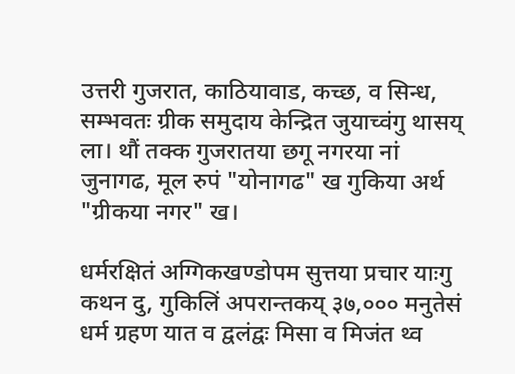उत्तरी गुजरात, काठियावाड, कच्छ, व सिन्ध, सम्भवतः ग्रीक समुदाय केन्द्रित जुयाच्वंगु थासय् ला। थौं तक्क गुजरातया छगू नगरया नां जुनागढ, मूल रुपं "योनागढ" ख गुकिया अर्थ "ग्रीकया नगर" ख।

धर्मरक्षितं अग्गिकखण्डोपम सुत्तया प्रचार याःगु कथन दु, गुकिलिं अपरान्तकय् ३७,००० मनुतेसं धर्म ग्रहण यात व द्वलंद्वः मिसा व मिजंत थ्व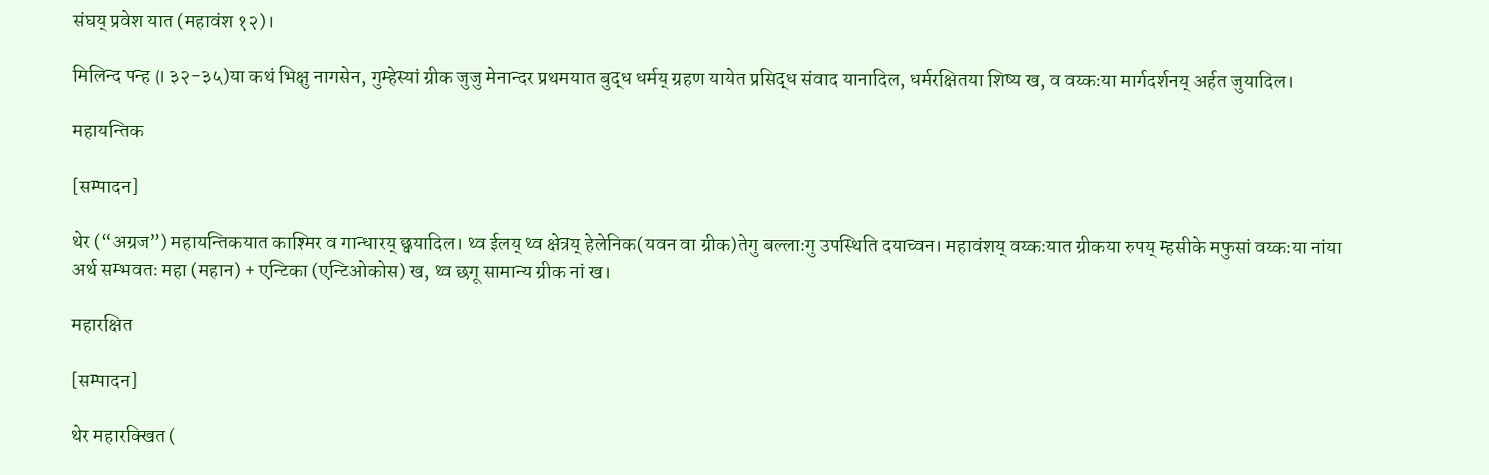संघय् प्रवेश यात (महावंश १२)।

मिलिन्द पन्ह (I ३२-३५)या कथं भिक्षु नागसेन, गुम्हेस्यां ग्रीक जुजु मेनान्दर प्रथमयात बुद्ध धर्मय् ग्रहण यायेत प्रसिद्ध संवाद यानादिल, धर्मरक्षितया शिष्य ख, व वय्कःया मार्गदर्शनय् अर्हत जुयादिल।

महायन्तिक

[सम्पादन]

थेर (“अग्रज”) महायन्तिकयात काश्मिर व गान्धारय् छ्वयादिल। थ्व ईलय् थ्व क्षेत्रय् हेलेनिक(यवन वा ग्रीक)तेगु बल्लाःगु उपस्थिति दयाच्वन। महावंशय् वय्कःयात ग्रीकया रुपय् म्हसीके मफुसां वय्कःया नांया अर्थ सम्भवतः महा (महान) + एन्टिका (एन्टिओकोस) ख, थ्व छगू सामान्य ग्रीक नां ख।

महारक्षित

[सम्पादन]

थेर महारक्खित (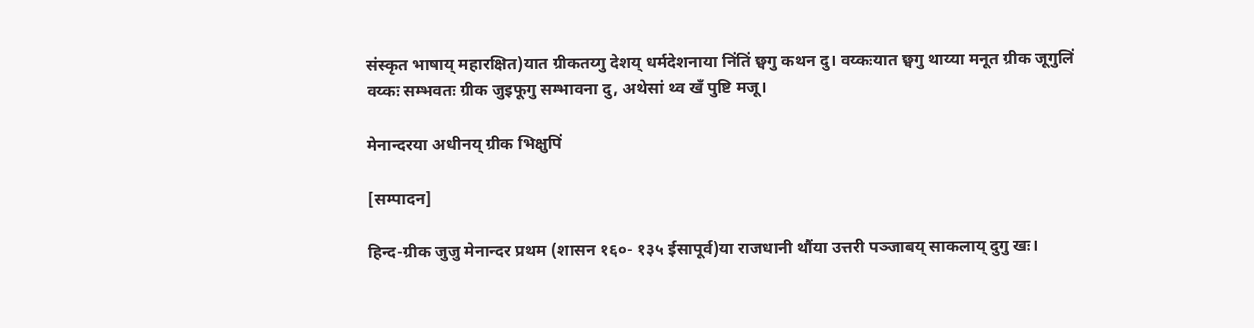संस्कृत भाषाय् महारक्षित)यात ग्रीकतय्गु देशय् धर्मदेशनाया निंतिं छ्वगु कथन दु। वय्कःयात छ्वगु थाय्या मनूत ग्रीक जूगुलिं वय्कः सम्भवतः ग्रीक जुइफूगु सम्भावना दु, अथेसां थ्व खँ पुष्टि मजू।

मेनान्दरया अधीनय् ग्रीक भिक्षुपिं

[सम्पादन]

हिन्द-ग्रीक जुजु मेनान्दर प्रथम (शासन १६०- १३५ ईसापूर्व)या राजधानी थौंया उत्तरी पञ्जाबय् साकलाय् दुगु खः।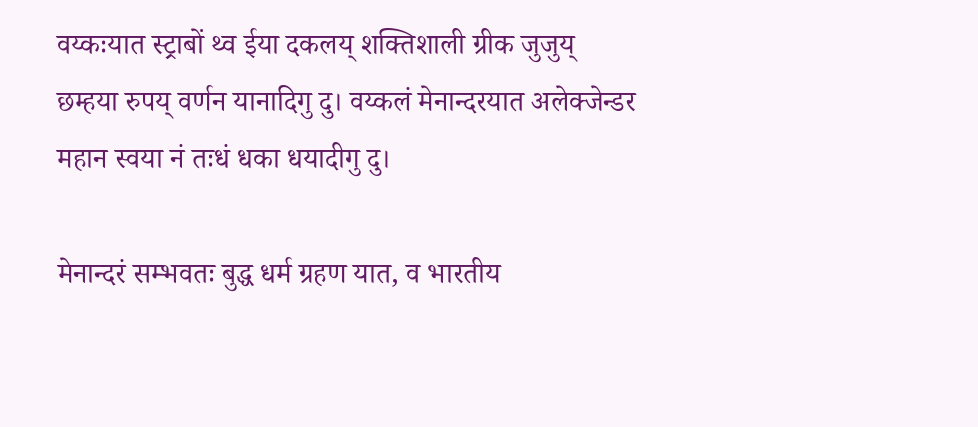वय्कःयात स्ट्राबों थ्व ईया दकलय् शक्तिशाली ग्रीक जुजुय् छम्हया रुपय् वर्णन यानादिगु दु। वय्कलं मेनान्दरयात अलेक्जेन्डर महान स्वया नं तःधं धका धयादीगु दु।

मेनान्दरं सम्भवतः बुद्ध धर्म ग्रहण यात, व भारतीय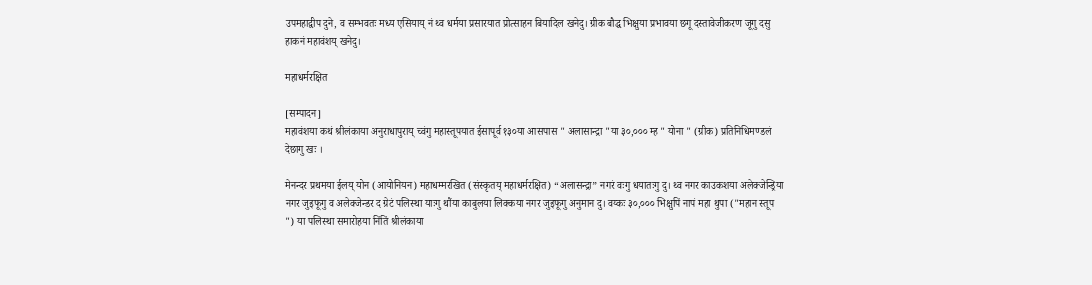उपमहाद्वीप दुने, व सम्भवतः मध्य एसियाय् नं थ्व धर्मया प्रसारयात प्रोत्साहन बियादिल खनेदु। ग्रीक बौद्ध भिक्षुया प्रभावया छगू दस्तावेजीकरण जूगु दसु हाकनं महावंशय् खनेदु।

महाधर्मरक्षित

[सम्पादन]
महावंशया कथं श्रीलंकाया अनुराधापुराय् च्वंगु महास्तूपयात ईसापूर्व १३०या आसपास " अलासान्द्रा "या ३०,००० म्ह " योना " (ग्रीक) प्रतिनिधिमण्डलं देछागु खः ।

मेनन्दर प्रथमया ईलय् योन (आयोनियन) महाधम्मरखित (संस्कृतय् महाधर्मरक्षित) “अलासन्द्रा” नगरं वःगु धयातःगु दु। थ्व नगर काउकशया अलेक्जेन्ड्रिया नगर जुइफूगु व अलेक्जेन्डर द ग्रेटं पलिस्था याःगु थौंया काबुलया लिक्कया नगर जुइफूगु अनुमान दु। वय्कः ३०,००० भिक्षुपिं नापं महा थुपा ("महान स्तूप ") या पलिस्था समारोहया निंतिं श्रीलंकाया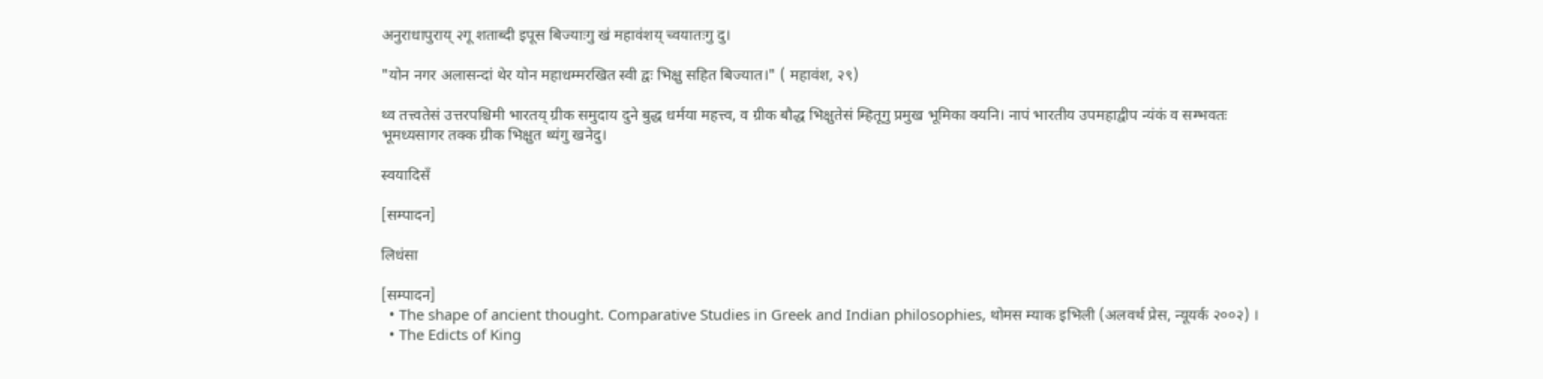अनुराधापुराय् २गू शताब्दी इपूस बिज्याःगु खं महावंशय् च्वयातःगु दु।

"योन नगर अलासन्दां थेर योन महाधम्मरखित स्वी द्वः भिक्षु सहित बिज्यात।" ( महावंश, २९)

थ्व तत्त्वतेसं उत्तरपश्चिमी भारतय् ग्रीक समुदाय दुने बुद्ध धर्मया महत्त्व, व ग्रीक बौद्ध भिक्षुतेसं म्हितूगु प्रमुख भूमिका क्यनि। नापं भारतीय उपमहाद्वीप न्यंकं व सम्भवतः भूमध्यसागर तक्क ग्रीक भिक्षुत थ्यंगु खनेदु।

स्वयादिसँ

[सम्पादन]

लिधंसा

[सम्पादन]
  • The shape of ancient thought. Comparative Studies in Greek and Indian philosophies, थोमस म्याक इभिली (अलवर्थ प्रेस, न्यूयर्क २००२) ।
  • The Edicts of King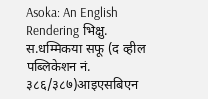Asoka: An English Rendering भिक्षु. स.धम्मिकया सफू (द व्हील पब्लिकेशन नं. ३८६/३८७)आइएसबिएन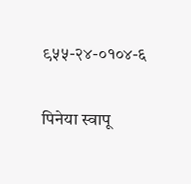९५५-२४-०१०४-६

पिनेया स्वापू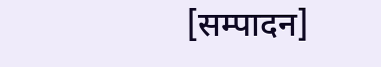[सम्पादन]